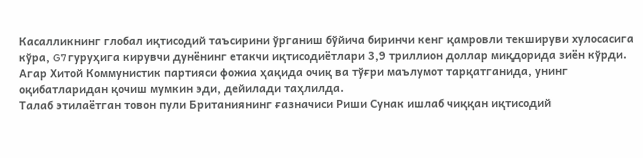Касалликнинг глобал иқтисодий таъсирини ўрганиш бўйича биринчи кенг қамровли текшируви хулосасига кўра, G7 гуруҳига кирувчи дунёнинг етакчи иқтисодиётлари 3,9 триллион доллар миқдорида зиён кўрди. Агар Хитой Коммунистик партияси фожиа ҳақида очиқ ва тўғри маълумот тарқатганида, унинг оқибатларидан қочиш мумкин эди, дейилади таҳлилда.
Талаб этилаётган товон пули Британиянинг ғазначиси Риши Сунак ишлаб чиққан иқтисодий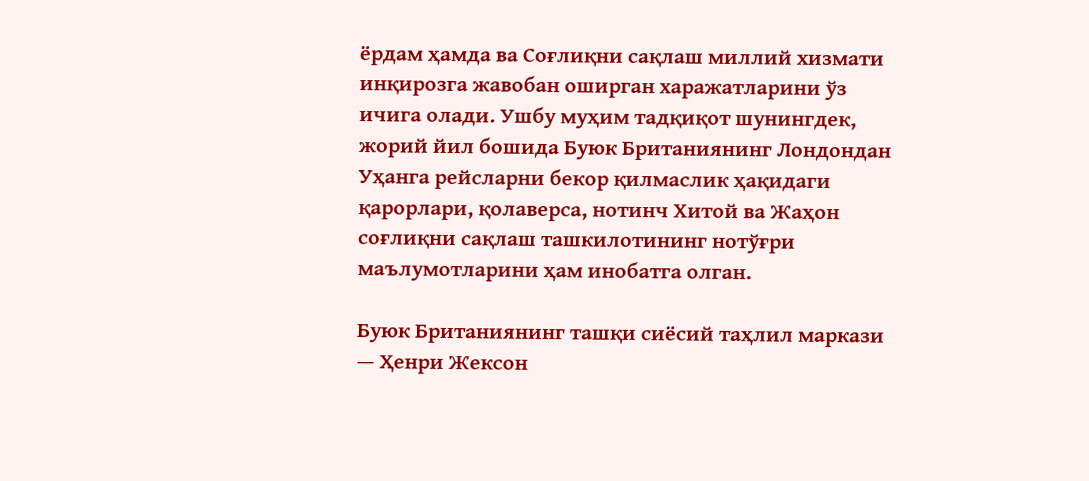ёрдам ҳамда ва Соғлиқни сақлаш миллий хизмати инқирозга жавобан оширган харажатларини ўз ичига олади. Ушбу муҳим тадқиқот шунингдек, жорий йил бошида Буюк Британиянинг Лондондан Уҳанга рейсларни бекор қилмаслик ҳақидаги қарорлари, қолаверса, нотинч Хитой ва Жаҳон соғлиқни сақлаш ташкилотининг нотўғри маълумотларини ҳам инобатга олган.

Буюк Британиянинг ташқи сиёсий таҳлил маркази — Ҳенри Жексон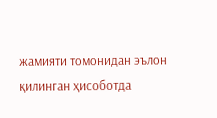жамияти томонидан эълон қилинган ҳисоботда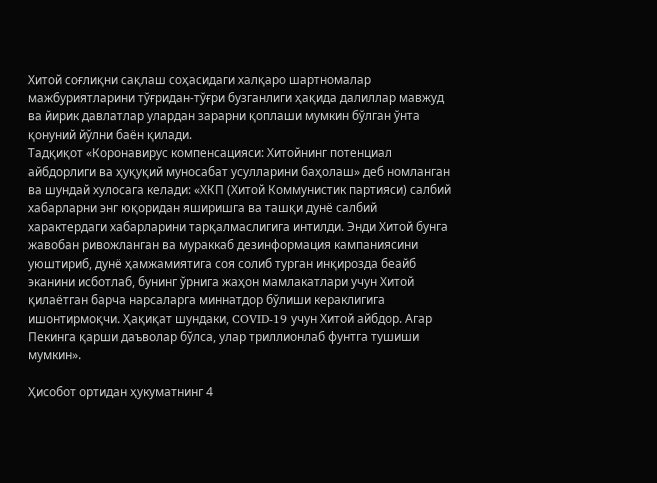Хитой соғлиқни сақлаш соҳасидаги халқаро шартномалар мажбуриятларини тўғридан-тўғри бузганлиги ҳақида далиллар мавжуд ва йирик давлатлар улардан зарарни қоплаши мумкин бўлган ўнта қонуний йўлни баён қилади.
Тадқиқот «Коронавирус компенсацияси: Хитойнинг потенциал айбдорлиги ва ҳуқуқий муносабат усулларини баҳолаш» деб номланган ва шундай хулосага келади: «ХКП (Хитой Коммунистик партияси) салбий хабарларни энг юқоридан яширишга ва ташқи дунё салбий характердаги хабарларини тарқалмаслигига интилди. Энди Хитой бунга жавобан ривожланган ва мураккаб дезинформация кампаниясини уюштириб, дунё ҳамжамиятига соя солиб турган инқирозда беайб эканини исботлаб, бунинг ўрнига жаҳон мамлакатлари учун Хитой қилаётган барча нарсаларга миннатдор бўлиши кераклигига ишонтирмоқчи. Ҳақиқат шундаки, COVID-19 учун Хитой айбдор. Агар Пекинга қарши даъволар бўлса, улар триллионлаб фунтга тушиши мумкин».

Ҳисобот ортидан ҳукуматнинг 4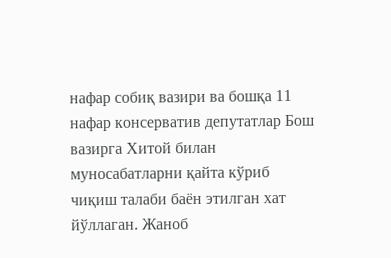нафар собиқ вазири ва бошқа 11 нафар консерватив депутатлар Бош вазирга Хитой билан муносабатларни қайта кўриб чиқиш талаби баён этилган хат йўллаган. Жаноб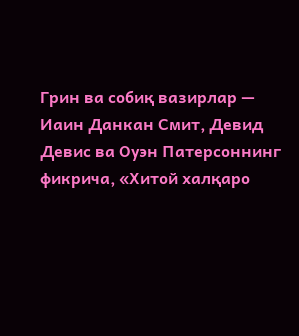Грин ва собиқ вазирлар — Иаин Данкан Смит, Девид Девис ва Оуэн Патерсоннинг фикрича, «Хитой халқаро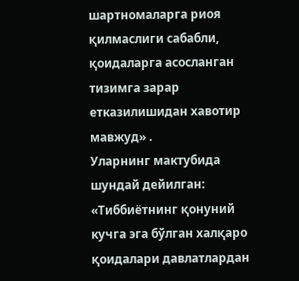шартномаларга риоя қилмаслиги сабабли, қоидаларга асосланган тизимга зарар етказилишидан хавотир мавжуд» .
Уларнинг мактубида шундай дейилган: «Тиббиётнинг қонуний кучга эга бўлган халқаро қоидалари давлатлардан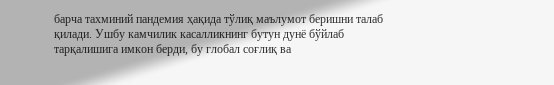барча тахминий пандемия ҳақида тўлиқ маълумот беришни талаб қилади. Ушбу камчилик касалликнинг бутун дунё бўйлаб тарқалишига имкон берди, бу глобал соғлиқ ва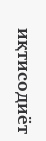иқтисодиёт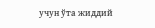учун ўта жиддий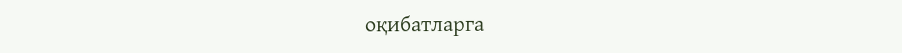оқибатларга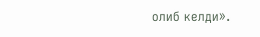олиб келди».